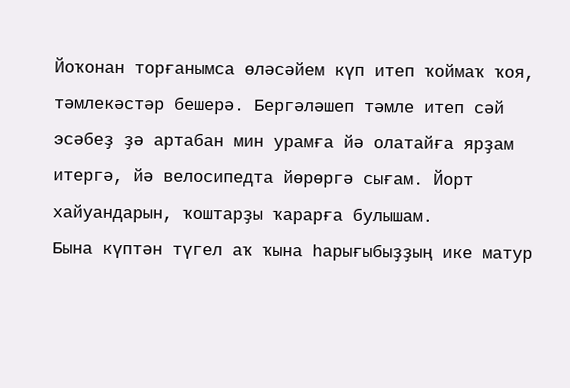Йоҡонан торғанымса өләсәйем күп итеп ҡоймаҡ ҡоя, тәмлекәстәр бешерә. Бергәләшеп тәмле итеп сәй эсәбеҙ ҙә артабан мин урамға йә олатайға ярҙам итергә, йә велосипедта йөрөргә сығам. Йорт хайуандарын, ҡоштарҙы ҡарарға булышам.
Бына күптән түгел аҡ ҡына һарығыбыҙҙың ике матур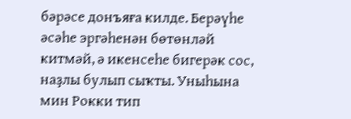бәрәсе донъяға килде. Берәүһе әсәһе эргәһенән бөтөнләй китмәй, ә икенсеһе бигерәк сос, наҙлы булып сыҡты. Уныһына мин Рокки тип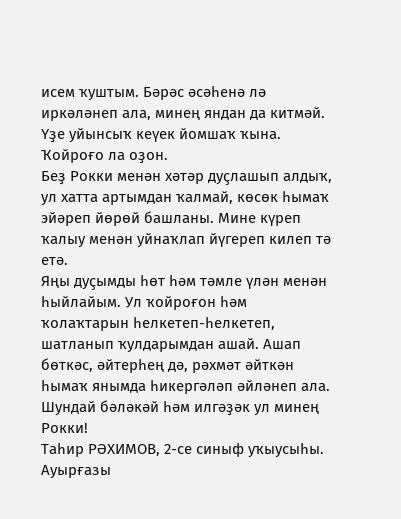исем ҡуштым. Бәрәс әсәһенә лә иркәләнеп ала, минең яндан да китмәй. Үҙе уйынсыҡ кеүек йомшаҡ ҡына. Ҡойроғо ла оҙон.
Беҙ Рокки менән хәтәр дуҫлашып алдыҡ, ул хатта артымдан ҡалмай, көсөк һымаҡ эйәреп йөрөй башланы. Мине күреп ҡалыу менән уйнаҡлап йүгереп килеп тә етә.
Яңы дуҫымды һөт һәм тәмле үлән менән һыйлайым. Ул ҡойроғон һәм ҡолаҡтарын һелкетеп-һелкетеп, шатланып ҡулдарымдан ашай. Ашап бөткәс, әйтерһең дә, рәхмәт әйткән һымаҡ янымда һикергәләп әйләнеп ала. Шундай бәләкәй һәм илгәҙәк ул минең Рокки!
Таһир РӘХИМОВ, 2-се синыф уҡыусыһы.
Ауырғазы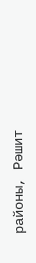районы, Рәшит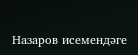Назаров исемендәге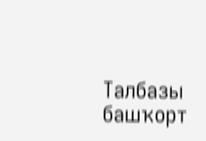Талбазы башҡорт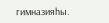гимназияһы.